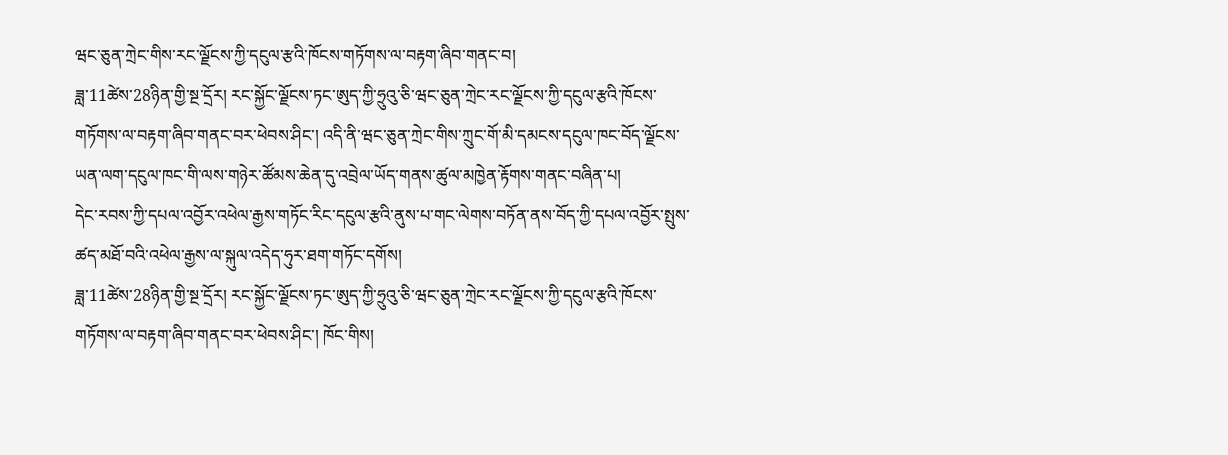ཝང་ཅུན་ཀྲེང་གིས་རང་ལྗོངས་ཀྱི་དངུལ་རྩའི་ཁོངས་གཏོགས་ལ་བརྟག་ཞིབ་གནང་བ།
ཟླ་11ཚེས་28ཉིན་གྱི་སྔ་དྲོར། རང་སྐྱོང་ལྗོངས་ཏང་ཨུད་ཀྱི་ཧྲུའུ་ཅི་ཝང་ཅུན་ཀྲེང་རང་ལྗོངས་ཀྱི་དངུལ་རྩའི་ཁོངས་གཏོགས་ལ་བརྟག་ཞིབ་གནང་བར་ཕེབས་ཤིང་། འདི་ནི་ཝང་ཅུན་ཀྲེང་གིས་ཀྲུང་གོ་མི་དམངས་དངུལ་ཁང་བོད་ལྗོངས་ཡན་ལག་དངུལ་ཁང་གི་ལས་གཉེར་ཚོམས་ཆེན་དུ་འབྲེལ་ཡོད་གནས་ཚུལ་མཁྱེན་རྟོགས་གནང་བཞིན་པ།
དེང་རབས་ཀྱི་དཔལ་འབྱོར་འཕེལ་རྒྱས་གཏོང་རིང་དངུལ་རྩའི་ནུས་པ་གང་ལེགས་བཏོན་ནས་བོད་ཀྱི་དཔལ་འབྱོར་སྤུས་ཚད་མཐོ་བའི་འཕེལ་རྒྱས་ལ་སྐུལ་འདེད་ཧུར་ཐག་གཏོང་དགོས།
ཟླ་11ཚེས་28ཉིན་གྱི་སྔ་དྲོར། རང་སྐྱོང་ལྗོངས་ཏང་ཨུད་ཀྱི་ཧྲུའུ་ཅི་ཝང་ཅུན་ཀྲེང་རང་ལྗོངས་ཀྱི་དངུལ་རྩའི་ཁོངས་གཏོགས་ལ་བརྟག་ཞིབ་གནང་བར་ཕེབས་ཤིང་། ཁོང་གིས།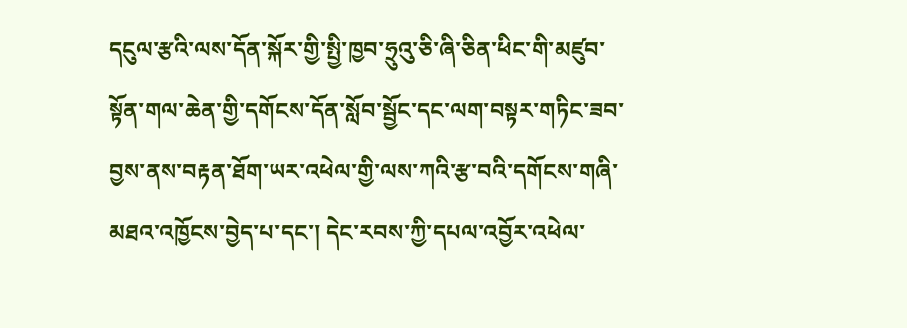དངུལ་རྩའི་ལས་དོན་སྐོར་གྱི་སྤྱི་ཁྱབ་ཧྲུའུ་ཅི་ཞི་ཅིན་ཕིང་གི་མཛུབ་སྟོན་གལ་ཆེན་གྱི་དགོངས་དོན་སློབ་སྦྱོང་དང་ལག་བསྟར་གཏིང་ཟབ་བྱས་ནས་བརྟན་ཐོག་ཡར་འཕེལ་གྱི་ལས་ཀའི་རྩ་བའི་དགོངས་གཞི་མཐའ་འཁྱོངས་བྱེད་པ་དང་། དེང་རབས་ཀྱི་དཔལ་འབྱོར་འཕེལ་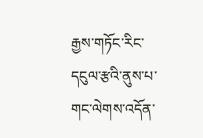རྒྱས་གཏོང་རིང་དངུལ་རྩའི་ནུས་པ་གང་ལེགས་འདོན་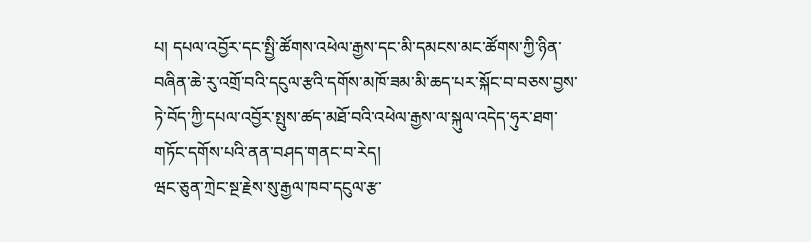པ། དཔལ་འབྱོར་དང་སྤྱི་ཚོགས་འཕེལ་རྒྱས་དང་མི་དམངས་མང་ཚོགས་ཀྱི་ཉིན་བཞིན་ཆེ་རུ་འགྲོ་བའི་དངུལ་རྩའི་དགོས་མཁོ་ཟམ་མི་ཆད་པར་སྐོང་བ་བཅས་བྱས་ཏེ་བོད་ཀྱི་དཔལ་འབྱོར་སྤུས་ཚད་མཐོ་བའི་འཕེལ་རྒྱས་ལ་སྐུལ་འདེད་ཧུར་ཐག་གཏོང་དགོས་པའི་ནན་བཤད་གནང་བ་རེད།
ཝང་ཅུན་ཀྲེང་སྔ་རྗེས་སུ་རྒྱལ་ཁབ་དངུལ་རྩ་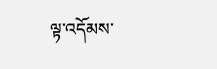ལྟ་འདོམས་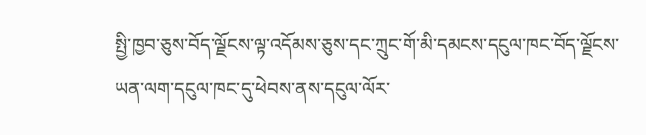སྤྱི་ཁྱབ་ཅུས་བོད་ལྗོངས་ལྟ་འདོམས་ཅུས་དང་ཀྲུང་གོ་མི་དམངས་དངུལ་ཁང་བོད་ལྗོངས་ཡན་ལག་དངུལ་ཁང་དུ་ཕེབས་ནས་དངུལ་ལོར་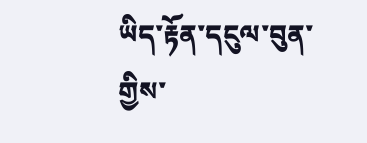ཡིད་རྟོན་དངུལ་བུན་གྱིས་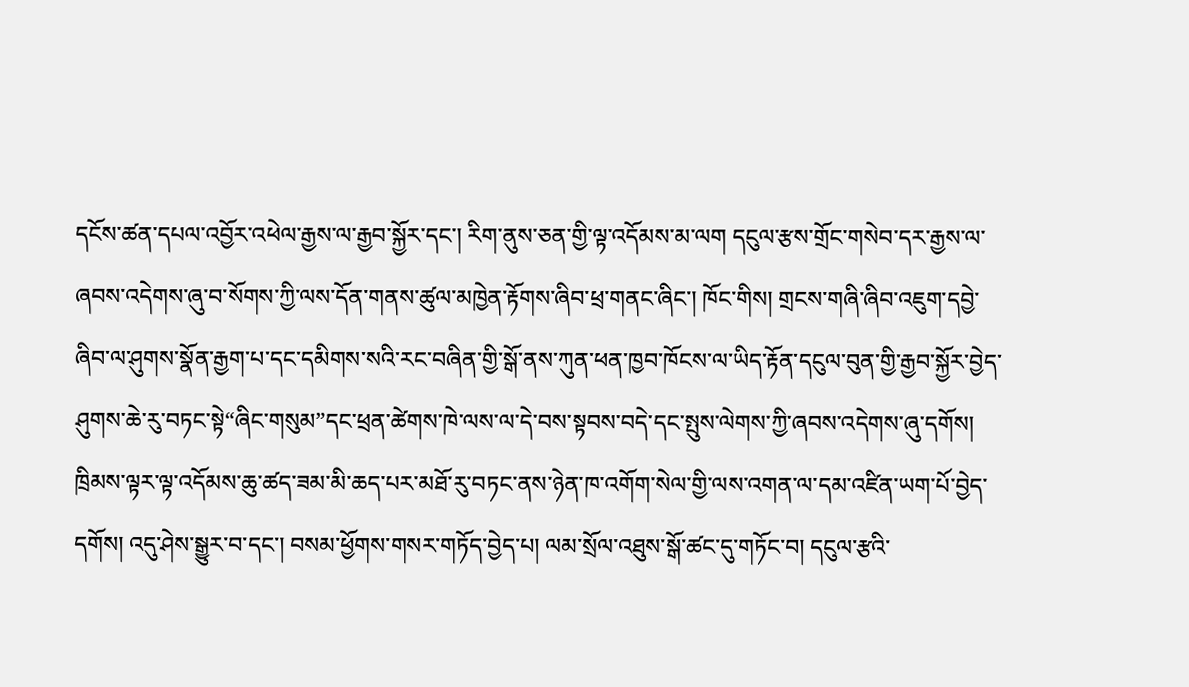དངོས་ཚན་དཔལ་འབྱོར་འཕེལ་རྒྱས་ལ་རྒྱབ་སྐྱོར་དང་། རིག་ནུས་ཅན་གྱི་ལྟ་འདོམས་མ་ལག དངུལ་རྩས་གྲོང་གསེབ་དར་རྒྱས་ལ་ཞབས་འདེགས་ཞུ་བ་སོགས་ཀྱི་ལས་དོན་གནས་ཚུལ་མཁྱེན་རྟོགས་ཞིབ་ཕྲ་གནང་ཞིང་། ཁོང་གིས། གྲངས་གཞི་ཞིབ་འཇུག་དབྱེ་ཞིབ་ལ་ཤུགས་སྣོན་རྒྱག་པ་དང་དམིགས་སའི་རང་བཞིན་གྱི་སྒོ་ནས་ཀུན་ཕན་ཁྱབ་ཁོངས་ལ་ཡིད་རྟོན་དངུལ་བུན་གྱི་རྒྱབ་སྐྱོར་བྱེད་ཤུགས་ཆེ་རུ་བཏང་སྟེ“ཞིང་གསུམ”དང་ཕྲན་ཚེགས་ཁེ་ལས་ལ་དེ་བས་སྟབས་བདེ་དང་སྤུས་ལེགས་ཀྱི་ཞབས་འདེགས་ཞུ་དགོས། ཁྲིམས་ལྟར་ལྟ་འདོམས་ཆུ་ཚད་ཟམ་མི་ཆད་པར་མཐོ་རུ་བཏང་ནས་ཉེན་ཁ་འགོག་སེལ་གྱི་ལས་འགན་ལ་དམ་འཛིན་ཡག་པོ་བྱེད་དགོས། འདུ་ཤེས་སྒྱུར་བ་དང་། བསམ་ཕྱོགས་གསར་གཏོད་བྱེད་པ། ལམ་སྲོལ་འཐུས་སྒོ་ཚང་དུ་གཏོང་བ། དངུལ་རྩའི་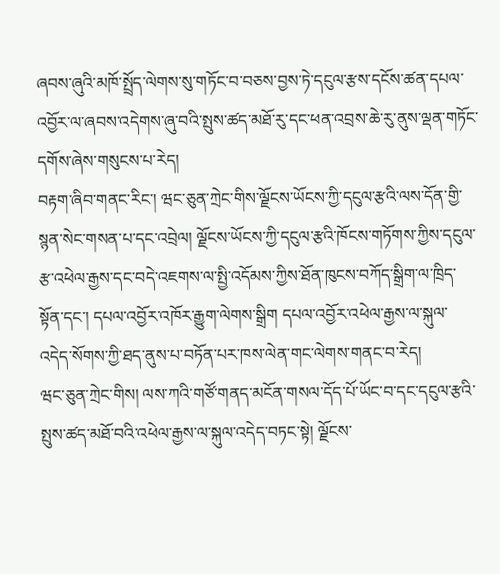ཞབས་ཞུའི་མཁོ་སྤྲོད་ལེགས་སུ་གཏོང་བ་བཅས་བྱས་ཏེ་དངུལ་རྩས་དངོས་ཚན་དཔལ་འབྱོར་ལ་ཞབས་འདེགས་ཞུ་བའི་སྤུས་ཚད་མཐོ་རུ་དང་ཕན་འབྲས་ཆེ་རུ་ནུས་ལྡན་གཏོང་དགོས་ཞེས་གསུངས་པ་རེད།
བརྟག་ཞིབ་གནང་རིང་། ཝང་ཅུན་ཀྲེང་གིས་ལྗོངས་ཡོངས་ཀྱི་དངུལ་རྩའི་ལས་དོན་གྱི་སྙན་སེང་གསན་པ་དང་འབྲེལ། ལྗོངས་ཡོངས་ཀྱི་དངུལ་རྩའི་ཁོངས་གཏོགས་ཀྱིས་དངུལ་རྩ་འཕེལ་རྒྱས་དང་བདེ་འཇགས་ལ་སྤྱི་འདོམས་ཀྱིས་ཐོན་ཁུངས་བཀོད་སྒྲིག་ལ་ཁྲིད་སྟོན་དང་། དཔལ་འབྱོར་འཁོར་རྒྱུག་ལེགས་སྒྲིག དཔལ་འབྱོར་འཕེལ་རྒྱས་ལ་སྐུལ་འདེད་སོགས་ཀྱི་ཐད་ནུས་པ་བཏོན་པར་ཁས་ལེན་གང་ལེགས་གནང་བ་རེད།
ཝང་ཅུན་ཀྲེང་གིས། ལས་ཀའི་གཙོ་གནད་མངོན་གསལ་དོད་པོ་ཡོང་བ་དང་དངུལ་རྩའི་སྤུས་ཚད་མཐོ་བའི་འཕེལ་རྒྱས་ལ་སྐུལ་འདེད་བཏང་སྟེ། ལྗོངས་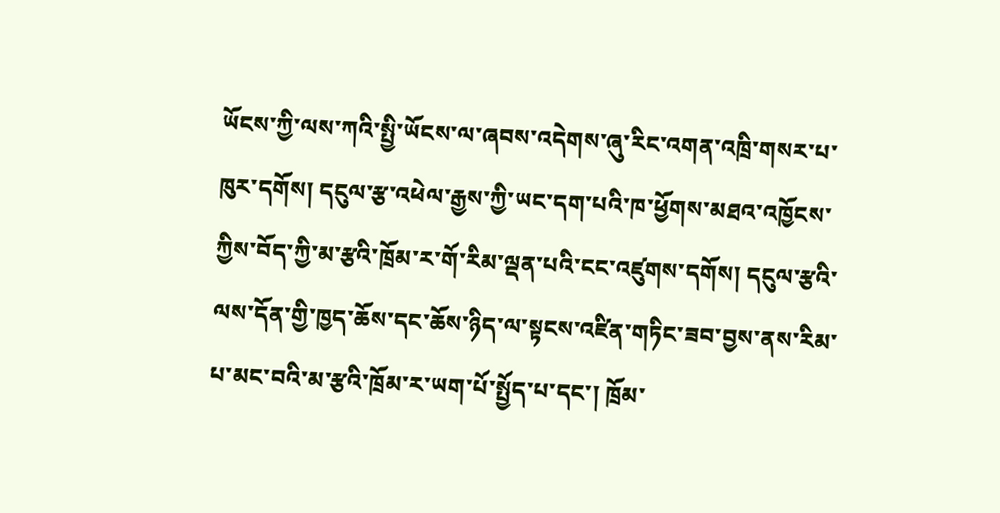ཡོངས་ཀྱི་ལས་ཀའི་སྤྱི་ཡོངས་ལ་ཞབས་འདེགས་ཞུ་རིང་འགན་འཁྲི་གསར་པ་ཁུར་དགོས། དངུལ་རྩ་འཕེལ་རྒྱས་ཀྱི་ཡང་དག་པའི་ཁ་ཕྱོགས་མཐའ་འཁྱོངས་ཀྱིས་བོད་ཀྱི་མ་རྩའི་ཁྲོམ་ར་གོ་རིམ་ལྡན་པའི་ངང་འཛུགས་དགོས། དངུལ་རྩའི་ལས་དོན་གྱི་ཁྱད་ཆོས་དང་ཆོས་ཉིད་ལ་སྟངས་འཛིན་གཏིང་ཟབ་བྱས་ནས་རིམ་པ་མང་བའི་མ་རྩའི་ཁྲོམ་ར་ཡག་པོ་སྤྱོད་པ་དང་། ཁྲོམ་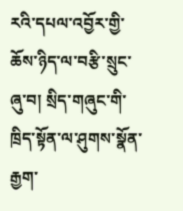རའི་དཔལ་འབྱོར་གྱི་ཆོས་ཉིད་ལ་བརྩི་སྲུང་ཞུ་བ། སྲིད་གཞུང་གི་ཁྲིད་སྟོན་ལ་ཤུགས་སྣོན་རྒྱག་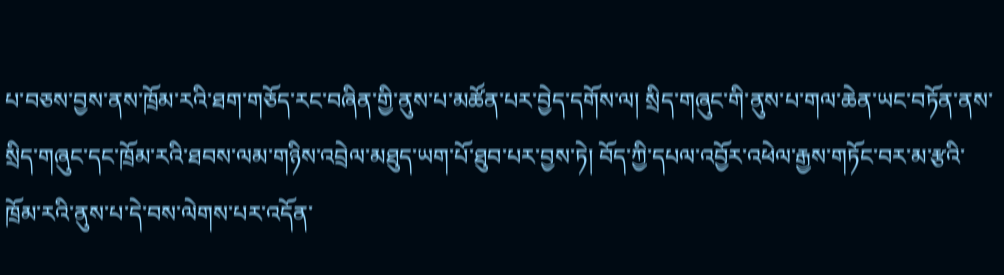པ་བཅས་བྱས་ནས་ཁྲོམ་རའི་ཐག་གཅོད་རང་བཞིན་གྱི་ནུས་པ་མཚོན་པར་བྱེད་དགོས་ལ། སྲིད་གཞུང་གི་ནུས་པ་གལ་ཆེན་ཡང་བཏོན་ནས་སྲིད་གཞུང་དང་ཁྲོམ་རའི་ཐབས་ལམ་གཉིས་འབྲེལ་མཐུད་ཡག་པོ་ཐུབ་པར་བྱས་ཏེ། བོད་ཀྱི་དཔལ་འབྱོར་འཕེལ་རྒྱས་གཏོང་བར་མ་རྩའི་ཁྲོམ་རའི་ནུས་པ་དེ་བས་ལེགས་པར་འདོན་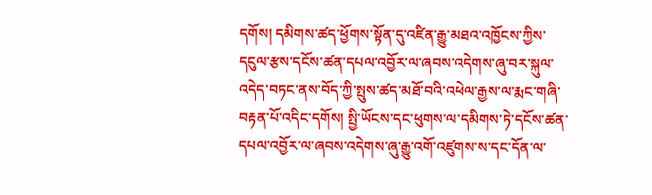དགོས། དམིགས་ཚད་ཕྱོགས་སྟོན་དུ་འཛིན་རྒྱུ་མཐའ་འཁྱོངས་ཀྱིས་དངུལ་རྩས་དངོས་ཚན་དཔལ་འབྱོར་ལ་ཞབས་འདེགས་ཞུ་བར་སྐུལ་འདེད་བཏང་ནས་བོད་ཀྱི་སྤུས་ཚད་མཐོ་བའི་འཕེལ་རྒྱས་ལ་རྨང་གཞི་བརྟན་པོ་འདིང་དགོས། སྤྱི་ཡོངས་དང་ཕུགས་ལ་དམིགས་ཏེ་དངོས་ཚན་དཔལ་འབྱོར་ལ་ཞབས་འདེགས་ཞུ་རྒྱུ་འགོ་འཛུགས་ས་དང་དོན་ལ་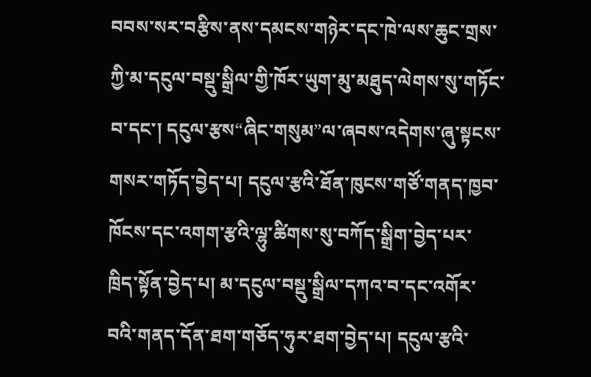བབས་སར་བརྩིས་ནས་དམངས་གཉེར་དང་ཁེ་ལས་ཆུང་གྲས་ཀྱི་མ་དངུལ་བསྡུ་སྒྲིལ་གྱི་ཁོར་ཡུག་མུ་མཐུད་ལེགས་སུ་གཏོང་བ་དང་། དངུལ་རྩས“ཞིང་གསུམ”ལ་ཞབས་འདེགས་ཞུ་སྟངས་གསར་གཏོད་བྱེད་པ། དངུལ་རྩའི་ཐོན་ཁུངས་གཙོ་གནད་ཁྱབ་ཁོངས་དང་འགག་རྩའི་ལྷུ་ཚིགས་སུ་བཀོད་སྒྲིག་བྱེད་པར་ཁྲིད་སྟོན་བྱེད་པ། མ་དངུལ་བསྡུ་སྒྲིལ་དཀའ་བ་དང་འགོར་བའི་གནད་དོན་ཐག་གཅོད་ཧུར་ཐག་བྱེད་པ། དངུལ་རྩའི་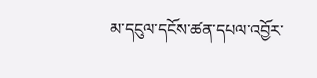མ་དངུལ་དངོས་ཚན་དཔལ་འབྱོར་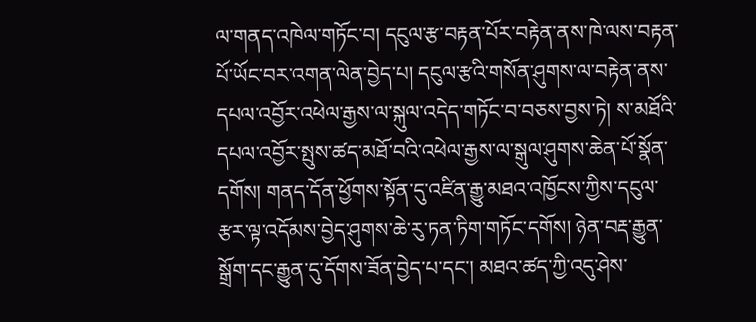ལ་གནད་འཁེལ་གཏོང་བ། དངུལ་རྩ་བརྟན་པོར་བརྟེན་ནས་ཁེ་ལས་བརྟན་པོ་ཡོང་བར་འགན་ལེན་བྱེད་པ། དངུལ་རྩའི་གསོན་ཤུགས་ལ་བརྟེན་ནས་དཔལ་འབྱོར་འཕེལ་རྒྱས་ལ་སྐུལ་འདེད་གཏོང་བ་བཅས་བྱས་ཏེ། ས་མཐོའི་དཔལ་འབྱོར་སྤུས་ཚད་མཐོ་བའི་འཕེལ་རྒྱས་ལ་སྒུལ་ཤུགས་ཆེན་པོ་སྣོན་དགོས། གནད་དོན་ཕྱོགས་སྟོན་དུ་འཛིན་རྒྱུ་མཐའ་འཁྱོངས་ཀྱིས་དངུལ་རྩར་ལྟ་འདོམས་བྱེད་ཤུགས་ཆེ་རུ་ཏན་ཏིག་གཏོང་དགོས། ཉེན་བརྡ་རྒྱུན་སྒྲོག་དང་རྒྱུན་དུ་དོགས་ཟོན་བྱེད་པ་དང་། མཐའ་ཚད་ཀྱི་འདུ་ཤེས་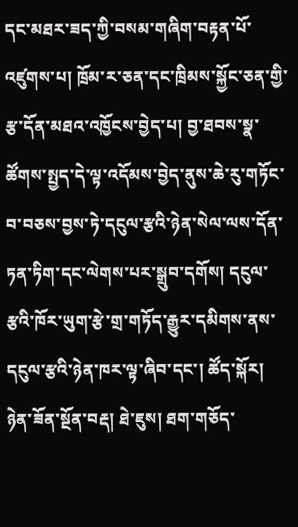དང་མཐར་ཟད་ཀྱི་བསམ་གཞིག་བརྟན་པོ་འཛུགས་པ། ཁྲོམ་ར་ཅན་དང་ཁྲིམས་སྐྱོང་ཅན་གྱི་རྩ་དོན་མཐའ་འཁྱོངས་བྱེད་པ། བྱ་ཐབས་སྣ་ཚོགས་སྤྱད་དེ་ལྟ་འདོམས་བྱེད་ནུས་ཆེ་རུ་གཏོང་བ་བཅས་བྱས་ཏེ་དངུལ་རྩའི་ཉེན་སེལ་ལས་དོན་ཏན་ཏིག་དང་ལེགས་པར་སྒྲུབ་དགོས། དངུལ་རྩའི་ཁོར་ཡུག་རྩེ་གྲ་གཏོད་རྒྱུར་དམིགས་ནས་དངུལ་རྩའི་ཉེན་ཁར་ལྟ་ཞིབ་དང་། ཚོད་སྐོར། ཉེན་ཟོན་སྔོན་བརྡ། ཐེ་ཇུས། ཐག་གཅོད་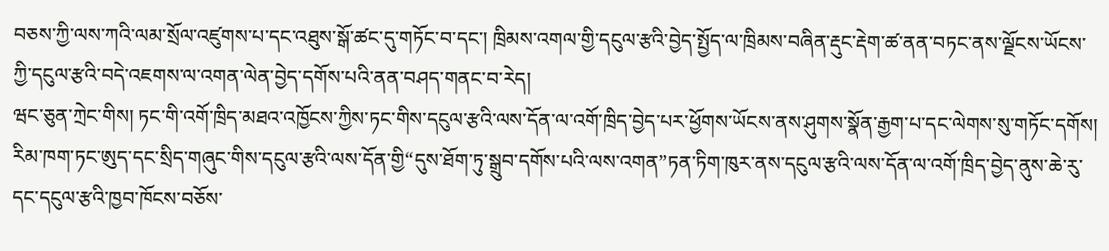བཅས་ཀྱི་ལས་ཀའི་ལམ་སྲོལ་འཛུགས་པ་དང་འཐུས་སྒོ་ཚང་དུ་གཏོང་བ་དང་། ཁྲིམས་འགལ་གྱི་དངུལ་རྩའི་བྱེད་སྤྱོད་ལ་ཁྲིམས་བཞིན་རྡུང་རྡེག་ཚ་ནན་བཏང་ནས་ལྗོངས་ཡོངས་ཀྱི་དངུལ་རྩའི་བདེ་འཇགས་ལ་འགན་ལེན་བྱེད་དགོས་པའི་ནན་བཤད་གནང་བ་རེད།
ཝང་ཅུན་ཀྲེང་གིས། ཏང་གི་འགོ་ཁྲིད་མཐའ་འཁྱོངས་ཀྱིས་ཏང་གིས་དངུལ་རྩའི་ལས་དོན་ལ་འགོ་ཁྲིད་བྱེད་པར་ཕྱོགས་ཡོངས་ནས་ཤུགས་སྣོན་རྒྱག་པ་དང་ལེགས་སུ་གཏོང་དགོས། རིམ་ཁག་ཏང་ཨུད་དང་སྲིད་གཞུང་གིས་དངུལ་རྩའི་ལས་དོན་གྱི“དུས་ཐོག་ཏུ་སྒྲུབ་དགོས་པའི་ལས་འགན”ཏན་ཏིག་ཁུར་ནས་དངུལ་རྩའི་ལས་དོན་ལ་འགོ་ཁྲིད་བྱེད་ནུས་ཆེ་རུ་དང་དངུལ་རྩའི་ཁྱབ་ཁོངས་བཅོས་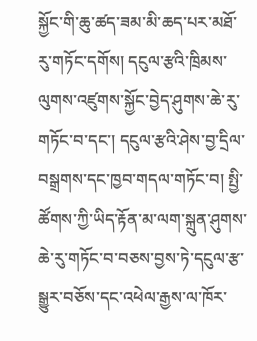སྐྱོང་གི་ཆུ་ཚད་ཟམ་མི་ཆད་པར་མཐོ་རུ་གཏོང་དགོས། དངུལ་རྩའི་ཁྲིམས་ལུགས་འཛུགས་སྐྱོང་བྱེད་ཤུགས་ཆེ་རུ་གཏོང་བ་དང་། དངུལ་རྩའི་ཤེས་བྱ་དྲིལ་བསྒྲགས་དང་ཁྱབ་གདལ་གཏོང་བ། སྤྱི་ཚོགས་ཀྱི་ཡིད་རྟོན་མ་ལག་སྐྲུན་ཤུགས་ཆེ་རུ་གཏོང་བ་བཅས་བྱས་ཏེ་དངུལ་རྩ་སྒྱུར་བཅོས་དང་འཕེལ་རྒྱས་ལ་ཁོར་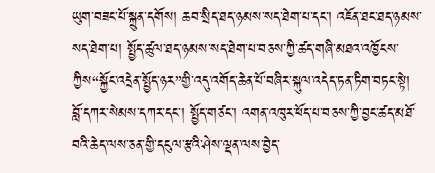ཡུག་བཟང་པོ་སྐྲུན་དགོས། ཆབ་སྲིད་ཐད་ཉམས་སད་ཐེག་པ་དང་། འཇོན་ཐང་ཐད་ཉམས་སད་ཐེག་པ། སྤྱོད་ཚུལ་ཐད་ཉམས་སད་ཐེག་པ་བཅས་ཀྱི་ཚད་གཞི་མཐའ་འཁྱོངས་ཀྱིས“སྐྱོང་འདྲེན་སྤྱོད་ཉར”གྱི་འདུ་འགོད་ཆེན་པོ་བཞིར་སྐུལ་འདེད་ཏན་ཏིག་བཏང་སྟེ། བློ་དཀར་སེམས་དཀར་དང་། སྤྱོད་གཙང་། འགན་འཁུར་ཕོད་པ་བཅས་ཀྱི་བྱང་ཚད་མཐོ་བའི་ཆེད་ལས་ཅན་གྱི་དངུལ་རྩའི་ཤེས་ལྡན་ལས་བྱེད་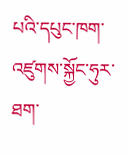པའི་དཔུང་ཁག་འཛུགས་སྐྱོང་ཧུར་ཐག་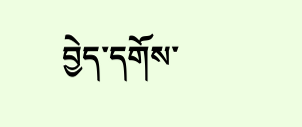བྱེད་དགོས་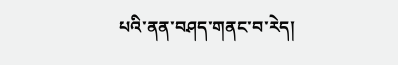པའི་ནན་བཤད་གནང་བ་རེད།